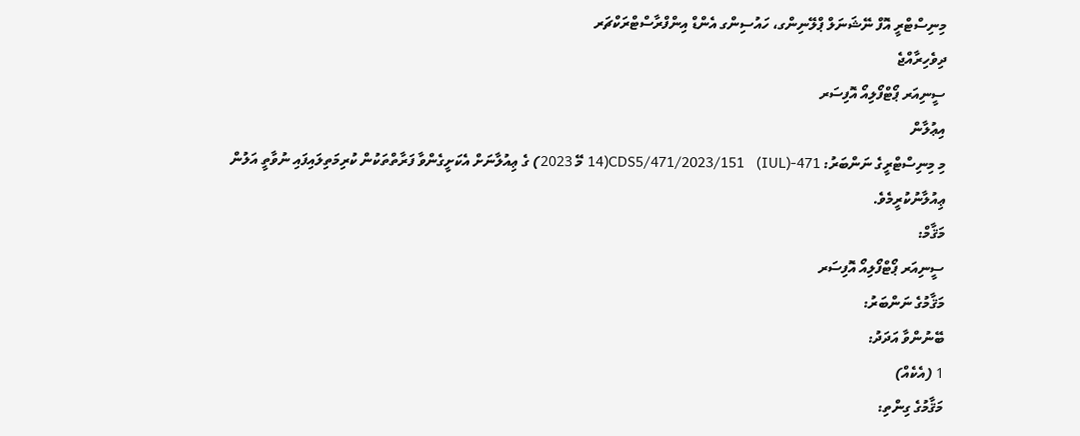މިނިސްޓްރީ އޮފް ނޭޝަނަލް ޕްލޭނިންގ، ހައުސިންގ އެންޑް އިންފްރާސްޓްރަކްޗަރ
ދިވެހިރާއްޖެ
ސީނިއަރ ޕޯޓްފޯލިއޯ އޮފިސަރ
އިޢުލާން
މި މިނިސްޓްރީގެ ނަންބަރު: 471-CDS5/471/2023/151   (IUL)(14 މޭ 2023) ގެ ޢިއުލާނަށް އެކަށީގެންވާ ފަރާތްތަކުން ކުރިމަތިލައިފައި ނުވާތީ އަލުން ޢިއުލާނުކުރީމެވެ.
މަޤާމް:
ސީނިއަރ ޕޯޓްފޯލިއޯ އޮފިސަރ
މަޤާމުގެ ނަންބަރު:
ބޭނުންވާ އަދަދު:
1 (އެކެއް)
މަޤާމުގެ ގިންތި: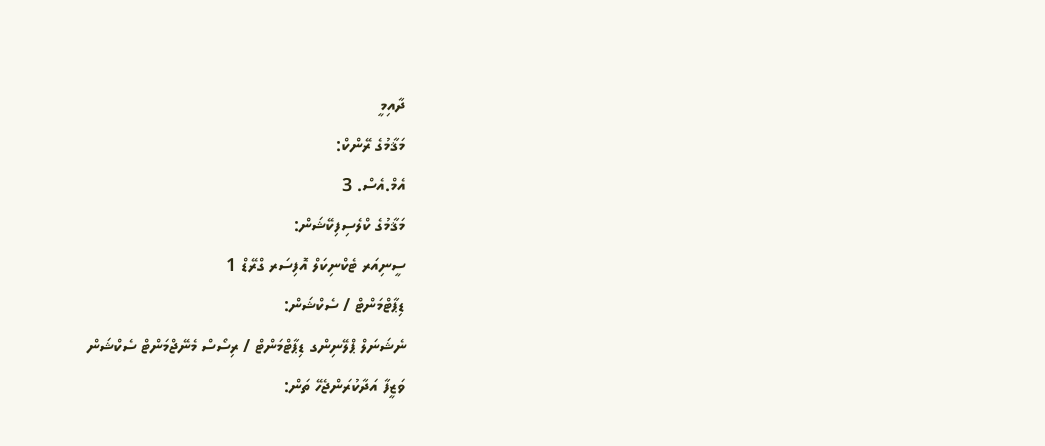ދާއިމީ
މަޤާމުގެ ރޭންކް:
އެމް.އެސް. 3
މަޤާމުގެ ކްލެސިފިކޭޝަން:
ސީނިއަރ ޓެކްނިކަލް އޮފިސަރ ގްރޭޑް 1
ޑިޕާޓްމަންޓް / ސެކްޝަން:
ނެޝަނަލް ޕްލޭނިންގ ޑިޕާޓްމަންޓް / ރިސޯސް މެނޭޖްމަންޓް ސެކްޝަން
ވަޒީފާ އަދާކުރަންޖެހޭ ތަން: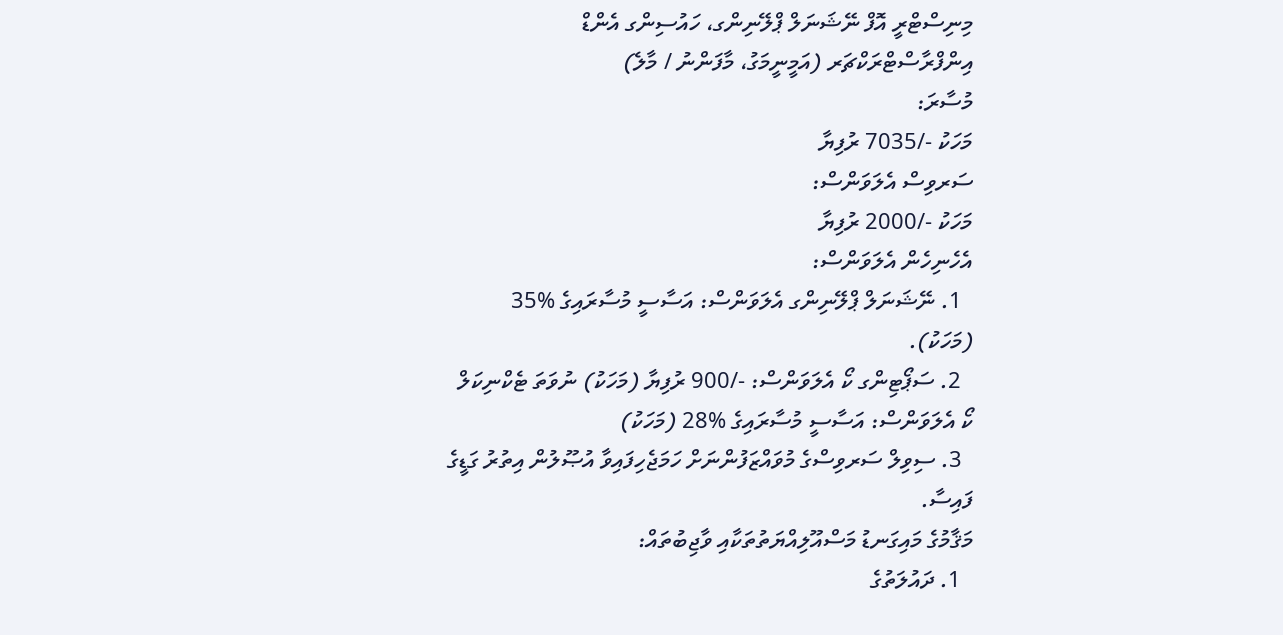މިނިސްޓްރީ އޮފް ނޭޝަނަލް ޕްލޭނިންގ، ހައުސިންގ އެންޑް އިންފްރާސްޓްރަކްޗަރ (އަމީނީމަގު، މާފަންނު / މާލެ)
މުސާރަ:
މަހަކު -/7035 ރުފިޔާ
ސަރވިސް އެލަވަންސް:
މަހަކު -/2000 ރުފިޔާ
އެހެނިހެން އެލަވަންސް:
  1. ނޭޝަނަލް ޕްލޭނިންގ އެލަވަންސް: އަސާސީ މުސާރައިގެ %35 (މަހަކު).
  2. ސަޕޯޓިންގ ކޯ އެލަވަންސް: -/900 ރުފިޔާ (މަހަކު) ނުވަތަ ޓެކްނިކަލް ކޯ އެލަވަންސް: އަސާސީ މުސާރައިގެ %28 (މަހަކު)
  3. ސިވިލް ސަރވިސްގެ މުވައްޒަފުންނަށް ހަމަޖެހިފައިވާ އުޞޫލުން އިތުރު ގަޑީގެ ފައިސާ.
މަޤާމުގެ މައިގަނޑު މަސްއޫލިއްޔަތުތަކާއި ވާޖިބުތައް:
  1. ދައުލަތުގެ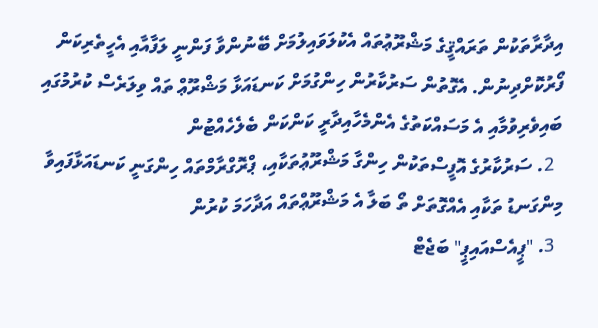އިދާރާތަކުން ތަރައްޤީގެ މަޝްރޫޢުތައް އެކުލަވައިލުމަށް ބޭނުންވާ ފަންނީ ލަފާއާއި އެހީތެރިކަން ފޯރުކޮށްދިނުން. އެގޮތުން ސަރުކާރުން ހިންގުމަށް ކަނޑައަޅާ މަޝްރޫޢް ތައް ވިލަރެސް ކުރުމުގައި ބައިވެރިވުމާއި އެ މަސައްކަތުގެ އެންމެހާއިދާރީ ކަންކަން ބެލެހެއްޓުން
  2. ސަރުކާރުގެ އޮފީސްތަކުން ހިންގާ މަޝްރޫޢުތަކާއި، ޕްރޮގްރާމްތައް ހިންގަނީ ކަނޑައަޅާފައިވާ މިންގަނޑު ތަކާއި އެއްގޮތަށް ތޯ ބަލާ އެ މަޝްރޫޢްތައް އަދާހަމަ ކުރުން
  3. "ޕީއެސްއައިޕީ" ބަޖެޓް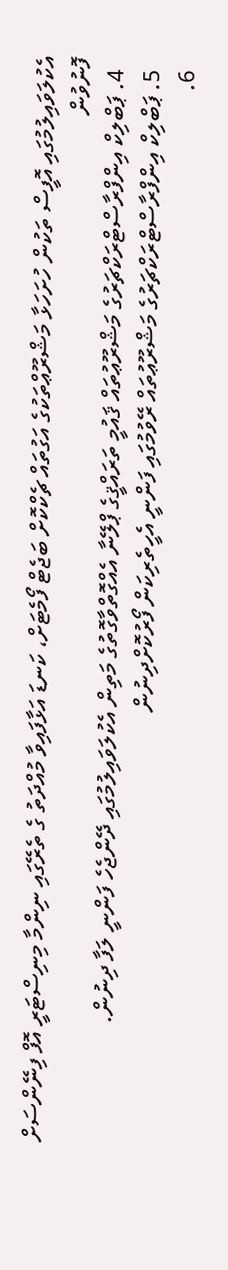އެކުލަވައިލުމުގައި އޮފީސް ތަކުން ހުށަހަޅާ މަޝްރޫޢްތަކުގެ އަގުތައް ޗެކްކޮށް ބަޖެޓް ފޯމެޓަށް، ކަނޑަ އަޅާފައިވާ މުއްދަތު ގެ ތެރޭގައި ނިންމާ މިނިސްޓަރީ އޮފް ފިނޭންސަށް ފޮނުވުން
  4. ޕަބްލިކް އިންފްރާސްޓްރަކްޗަރުގެ މަޝްރޫޢުތައް ޤައުމީ ތަރައްޤީގެ ޕްލޭނާ އެއްގޮތްވާގޮތުގެ މަތިން އެކުލަވައިލުމުގައި ދޭންޖެހެ ފަންނީ ލަފާ ދިނުން.
  5. ޕަބްލިކް އިންފްރާސްޓްރަކްޗަރުގެ މަޝްރޫޢުތައް ރޭވުމުގައި ފަންނީ އެހީތެރިކަން ފޯރުކޮށްދިނުން
  6.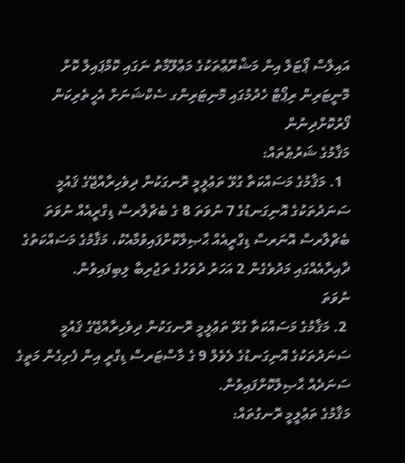އައިލްސް ޕޯޓަލް އިން މަޝްރޫޢްތަކުގެ މަޢްލޫމާތު ނަގައި ކޮމްޕައިލް ކޮށް މޮނީޓަރިން ރިޕޯޓް ހެދުމުގައި މޮނިޓަރިންގ ސެކްޝަނަށް އެހީތެރިކަން ފޯރުކޮށްދިނުން
މަޤާމުގެ ޝަރުޠުތައް:
  1. މަޤާމުގެ މަސައްކަތާ ގުޅޭ ތަޢުލީމީ ރޮނގަކުން ދިވެހިރާއްޖޭގެ ޤައުމީ ސަނަދުތަކުގެ އޮނިގަނޑުގެ 7 ނުވަތަ 8 ގެ ބެޗްލާރސް ޑިގްރީއެއް ނުވަތަ ބެޗްލާރސް އޮނަރސް ޑިގްރީއެއް ޙާޞިލްކޮށްފައިވުމާއެކު، މަޤާމުގެ މަސައްކަތުގެ ދާއިރާއެއްގައި މަދުވެގެން 2 އަހަރު ދުވަހުގެ ތަޖުރިބާ ލިބިފައިވުން.
ނުވަތަ
 2. މަޤާމުގެ މަސައްކަތާ ގުޅޭ ތަޢުލީމީ ރޮނގަކުން ދިވެހިރާއްޖޭގެ ޤައުމީ ސަނަދުތަކުގެ އޮނިގަނޑުގެ ލެވެލް 9 ގެ މާސްޓަރސް ޑިގްރީ އިން ފެށިގެން މަތީގެ ސަނަދެއް ޙާޞިލްކޮށްފައިވުން.
މަޤާމުގެ ތަޢުލީމީ ރޮނގުތައް: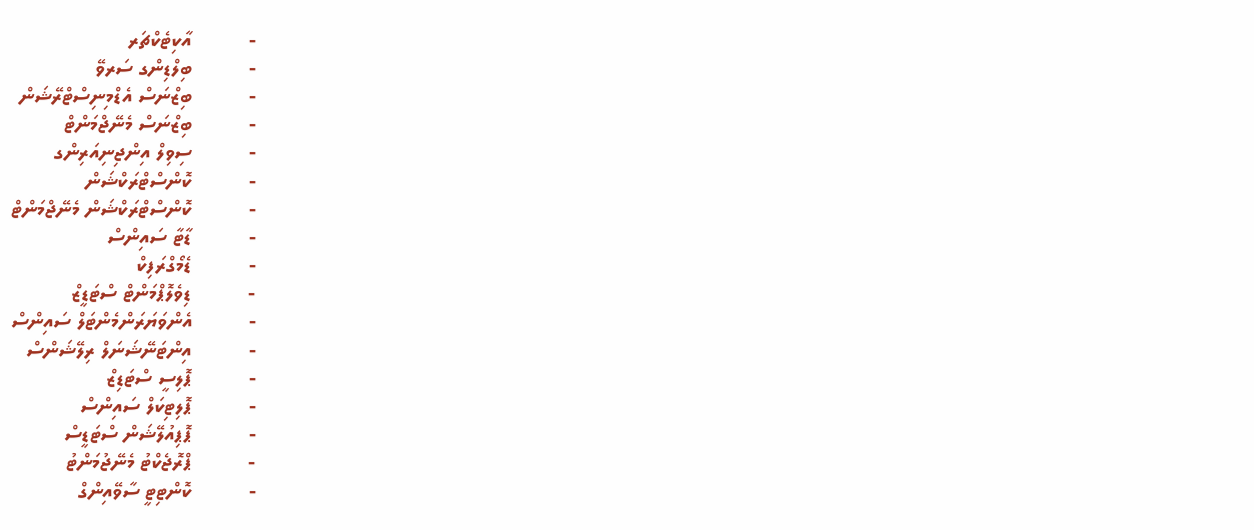-          އާކިޓެކްޗަރ
-          ބިލްޑިންގ ސަރވޭ
-          ބިޒްނަސް އެޑްމިނިސްޓްރޭޝަން
-          ބިޒްނަސް މެނޭޖްމަންޓް
-          ސިވިލް އިންޖިނިއަރިންގ
-          ކޮންސްޓްރަކްޝަން
-          ކޮންސްޓްރަކްޝަން މެނޭޖްމަންޓް
-          ޑާޓާ ސައިންސް
-          ޑެމޯގްރަފިކް
-          ޑިވެލޮޕްމަންޓް ސްޓަޑީޒް
-          އެންވަޔަރަންމެންޓަލް ސައިންސް
-          އިންޓަނޭޝަނަލް ރިލޭޝަންސް
-          ޕޮލިސީ ސްޓަޑިޒް
-          ޕޮލިޓިކަލް ސައިންސް
-          ޕޮޕިއުލޭޝަން ސްޓަޑީސް
-          ޕްރޮޖެކްޓު މެނޭޖުމަންޓު
-          ކޮންޓިޓީ ސާވޭއިންގް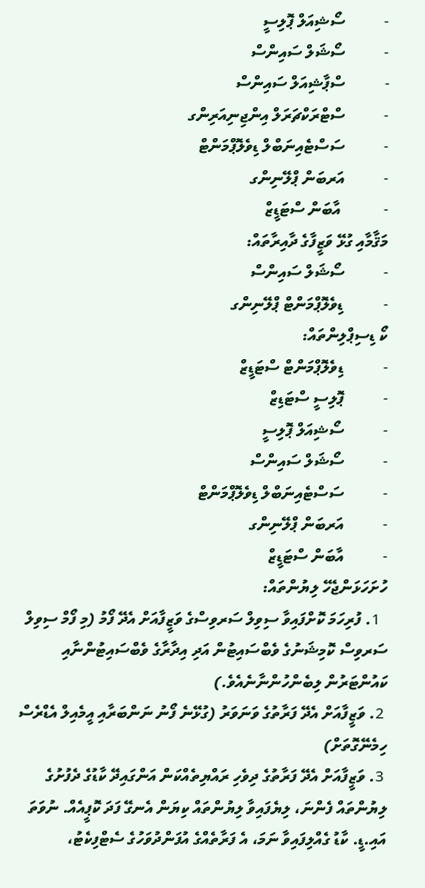-          ސޯޝިއަލް ޕޮލިސީ
-          ސޯޝަލް ސައިންސް
-          ސްޕާޝިއަލް ސައިންސް
-          ސްޓްރަކްޗަރަލް އިންޖިނިއަރިންގ
-          ސަސްޓެއިނަބްލް ޑިވެލޮޕްމަންޓް
-          އަރބަން ޕްލޭނިންގ
-           އާބަން ސްޓަޑީޒް
މަޤާމާއި ގުޅޭ ވަޒީފާގެ ދާއިރާތައް:
-          ސޯޝަލް ސައިންސް
-          ޑިވެލޮޕްމަންޓް ޕްލޭނިންގ
ކޯ ޑިސިޕްލިންތައް:
-          ޑިވެލޮޕްމަންޓް ސްޓަޑީޒް
-          ޕޮލިސީ ސްޓަޑިޒް
-          ސޯޝިއަލް ޕޮލިސީ
-          ސޯޝަލް ސައިންސް
-          ސަސްޓެއިނަބްލް ޑިވެލޮޕްމަންޓް
-          އަރބަން ޕްލޭނިންގ
-          އާބަން ސްޓަޑީޒް
ހުށަހަޅަންޖެހޭ ލިޔުންތައް:
  1. ފުރިހަމަ ކޮށްފައިވާ ސިވިލް ސަރވިސްގެ ވަޒީފާއަށް އެދޭ ފޯމު (މި ފޯމް ސިވިލް ސަރވިސް ކޮމިޝަނުގެ ވެބްސައިޓުން އަދި އިދާރާގެ ވެބްސައިޓުންނާއި ކައުންޓަރުން ލިބެންހުންނާނެއެވެ.)
 2. ވަޒީފާއަށް އެދޭ ފަރާތުގެ ވަނަވަރު (ގުޅޭނެ ފޯނު ނަންބަރާއި އީމެއިލް އެޑްރެސް ހިމެނޭގޮތަށް)
 3. ވަޒީފާއަށް އެދޭ ފަރާތުގެ ދިވެހި ރައްޔިތެއްކަން އަންގައިދޭ ކާޑުގެ ދެފުށުގެ ލިޔުންތައް ފެންނަ، ލިޔެފައިވާ ލިޔުންތައް ކިޔަން އެނގޭ ފަދަ ކޮޕީއެއް. ނުވަތަ އައި.ޑީ. ކާޑު ގެއްލިފައިވާ ނަމަ، އެ ފަރާތެއްގެ އުފަންދުވަހުގެ ސެޓްފިކެޓު،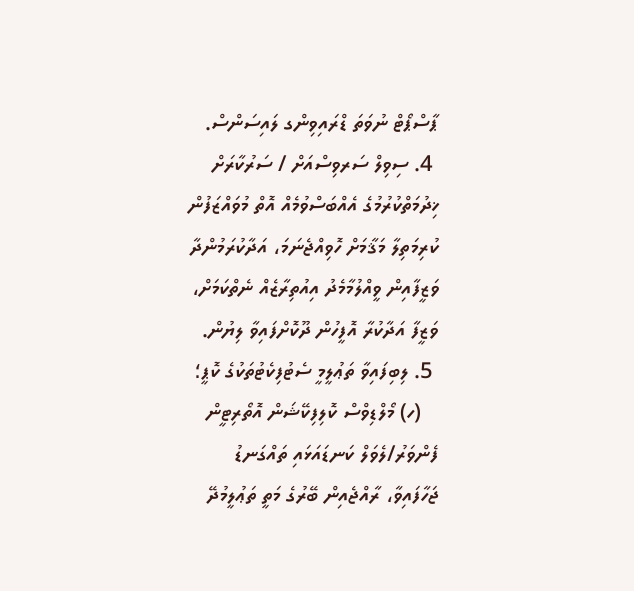ޕާސްޕޯޓް ނުވަތަ ޑްރައިވިންގ ލައިސަންސް.
 4. ސިވިލް ސަރވިސްއަށް / ސަރުކާރަށް ޚިދުމަތްކުރުމުގެ އެއްބަސްވުމެއް އޮތް މުވައްޒަފުން ކުރިމަތިލާ މަޤާމަށް ހޮވިއްޖެނަމަ، އަދާކުރަމުންދާ ވަޒީފާއިން ވީއްލުމާމެދު އިއުތިރާޒެއް ނެތްކަމަށް، ވަޒީފާ އަދާކުރާ އޮފީހުން ދޫކޮށްފައިވާ ލިޔުން.
 5. ލިބިފައިވާ ތަޢުލީމީ ސެޓުފިކެޓުތަކުގެ ކޮޕީ؛
   (ހ) މޯލްޑިވްސް ކޮލިފިކޭޝަން އޮތޯރިޓީން ފެންވަރު/ލެވަލް ކަނޑައަޅައި ތައްގަނޑު ޖަހާފައިވާ، ރާއްޖެއިން ބޭރުގެ މަތީ ތަޢުލީމުދޭ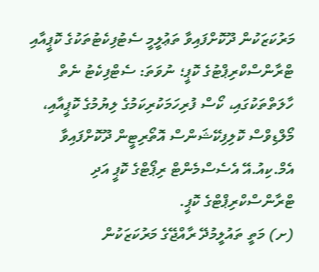މަރުކަޒަކުން ދޫކޮށްފައިވާ ތަޢުލީމީ ސެޓުފިކެޓުތަކުގެ ކޮޕީއާއި ޓްރާންސްކްރިޕްޓުގެ ކޮޕީ؛ ނުވަތަ: ސެޓްފިކެޓު ނެތް ހާލަތްތަކުގައި، ކޯސް ފުރިހަމަކުރިކަމުގެ ލިޔުމުގެ ކޮޕީއާއި، މޯލްޑިވްސް ކޮލިފިކޭޝަންސް އޮތޯރިޓީން ދޫކޮށްފައިވާ އެމް.ކިއު.އޭ އެސެސްމެންޓް ރިޕޯޓްގެ ކޮޕީ އަދި ޓްރާންސްކްރިޕްޓްގެ ކޮޕީ.
(ށ) މަތީ ތައުލީމުދޭ ރާއްޖޭގެ މަރުކަޒަކުން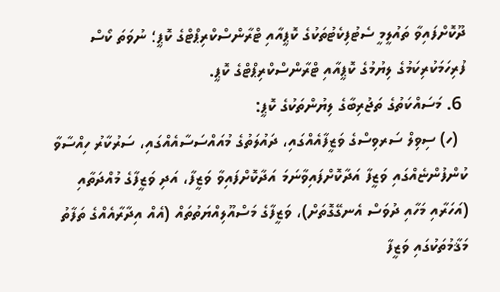ދޫކޮށްފައިވާ ތައުލީމީ ސެޓުފިކެޓުތަކުގެ ކޮޕީއާއި ޓްރާންސްކްރިޕްޓްގެ ކޮޕީ؛ ނުވަތަ ކޯސް ފުރިހަމަކުރިކަމުގެ ލިޔުމުގެ ކޮޕީއާއި ޓްރާންސްކްރިޕްޓްގެ ކޮޕީ.
 6. މަސައްކަތުގެ ތަޖުރިބާގެ ލިޔުންތަކުގެ ކޮޕީ:
  (ހ) ސިވިލް ސަރވިސްގެ ވަޒީފާއެއްގައި، ދައުލަތުގެ މުއައްސަސާއެއްގައި، ސަރުކާރު ހިއްސާވާ ކުންފުންޏެއްގައި ވަޒީފާ އަދާކޮށްފައިވާނަމަ އަދާކޮށްފައިވާ ވަޒީފާ، އަދި ވަޒީފާގެ މުއްދަތާއި (އަހަރާއި މަހާއި ދުވަސް އެނގޭގޮތަށް)، ވަޒީފާގެ މަސްއޫލިއްޔަތުތައް (އެއް އިދާރާއެއްގެ ތަފާތު މަޤާމުތަކުގައި ވަޒީފާ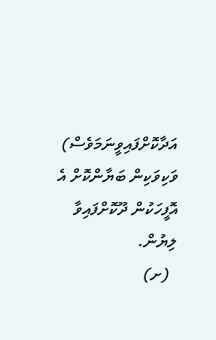އަދާކޮށްފައިވީނަމަވެސް) ވަކިވަކިން ބަޔާންކޮށް އެ އޮފީހަކުން ދޫކޮށްފައިވާ ލިޔުން.
  (ށ)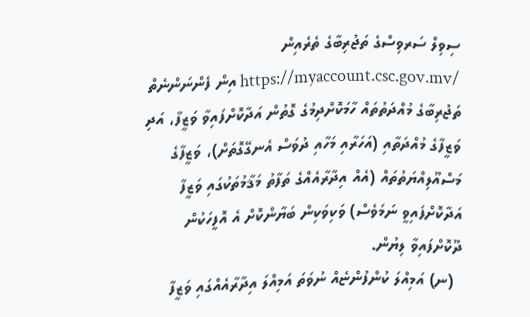ސިވިލް ސަރވިސްގެ ތަޖުރިބާގެ ތެރެއިން /https://myaccount.csc.gov.mv އިން ފެންނަންނެތް ތަޖުރިބާގެ މުއްދަތުތައް ހާމަކޮށްދިމުގެ ގޮތުން އަދާކޮށްފައިވާ ވަޒީފާ، އަދި ވަޒީފާގެ މުއްދަތާއި (އަހަރާއި މަހާއި ދުވަސް އެނގޭގޮތަށް)، ވަޒީފާގެ މަސްއޫލިއްޔަތުތައް (އެއް އިދާރާއެއްގެ ތަފާތު މަޤާމުތަކުގައި ވަޒީފާ އަދާކޮށްފައިވީ ނަމަވެސް) ވަކިވަކިން ބަޔާންކޮށް އެ އޮފީހަކުން ދޫކޮށްފައިވާ ލިޔުން.
  (ނ) އަމިއްލަ ކުންފުންޏެއް ނުވަތަ އަމިއްލަ އިދާރާއެއްގައި ވަޒީފާ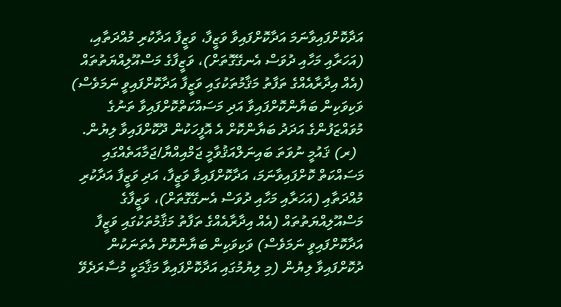އަދާކޮށްފައިވާނަމަ އަދާކޮށްފައިވާ ވަޒީފާ، ވަޒީފާ އަދާކުރި މުއްދަތާއި، (އަހަރާއި މަހާއި ދުވަސް އެނގޭގޮތަށް)، ވަޒީފާގެ މަސްއޫލިއްޔަތުތައް (އެއް އިދާރާއެއްގެ ތަފާތު މަޤާމުތަކުގައި ވަޒީފާ އަދާކޮށްފައިވީ ނަމަވެސް) ވަކިވަކިން ބަޔާންކޮށްފައިވާ އަދި މަސައްކަތްކޮށްފައިވާ ތަނުގެ މުވައްޒަފުންގެ އަދަދު ބަޔާންކޮށް އެ އޮފީހަކުން ދޫކޮށްފައިވާ ލިޔުން.
  (ރ) ޤައުމީ ނުވަތަ ބައިނަލްއަޤުވާމީ ޖަމްއިއްޔާ/ޖަމާއަތެއްގައި މަސައްކަތް ކޮށްފައިވާނަމަ، އަދާކޮށްފައިވާ ވަޒީފާ، އަދި ވަޒީފާ އަދާކުރި މުއްދަތާއި (އަހަރާއި މަހާއި ދުވަސް އެނގޭގޮތަށް)، ވަޒީފާގެ މަސްއޫލިއްޔަތުތައް (އެއް އިދާރާއެއްގެ ތަފާތު މަޤާމުތަކުގައި ވަޒީފާ އަދާކޮށްފައިވީ ނަމަވެސް) ވަކިވަކިން ބަޔާންކޮށް އެތަނަކުން ދުކޮށްފައިވާ ލިޔުން (މި ލިޔުމުގައި އަދާކޮށްފައިވާ މަޤާމަކީ މުސާރަދެވޭ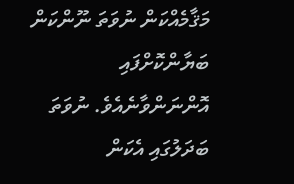މަޤާމެއްކަން ނުވަތަ ނޫންކަން ބަޔާންކޮށްފައި އޮންނަންވާނެއެވެ. ނުވަތަ ބަދަލުގައި އެކަން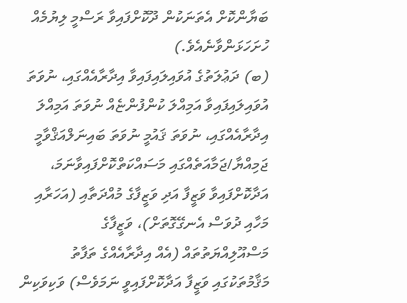ބަޔާންކޮށް އެތަނަކުން ދޫކޮށްފައިވާ ރަސްމީ ލިޔުމެއް ހުށަހަޅަންވާނެއެވެ.)
(ބ) ދަޢުލަތުގެ އުވައިލައިފައިވާ އިދާރާއެއްގައި، ނުވަތަ އުވައިލައިފައިވާ އަމިއްލަ ކުންފުންޏެއް ނުވަތަ އަމިއްލަ އިދާރާއެއްގައި، ނުވަތަ ޤައުމީ ނުވަތަ ބައިނަލްއަޤްވާމީ ޖަމިއްޔާ/ޖަމާއަތެއްގައި މަސައްކަތްކޮށްފައިވާނަމަ، އަދާކޮށްފައިވާ ވަޒީފާ އަދި ވަޒީފާގެ މުއްދަތާއި (އަހަރާއި މަހާއި ދުވަސް އެނގޭގޮތަށް)، ވަޒީފާގެ މަސްއޫލިއްޔަތުތައް (އެއް އިދާރާއެއްގެ ތަފާތު މަޤާމުތަކުގައި ވަޒީފާ އަދާކޮށްފައިވީ ނަމަވެސް) ވަކިވަކިން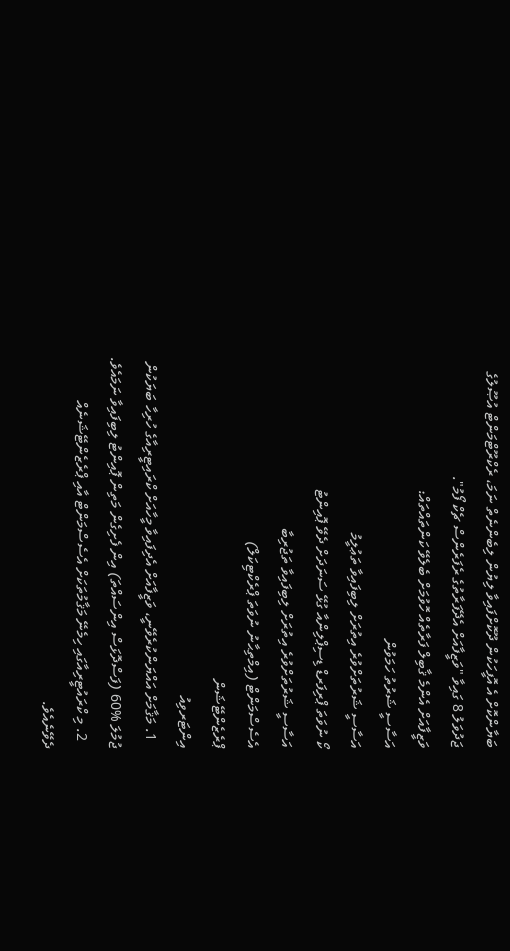ބަޔާންކޮށް އެ އޮފީހަކުން ދޫކޮށްފައިވާ ލިޔުން ލިބެންނެތް ނަމަ، ރެކްރޫޓްމަންޓް އުޞޫލުގެ ޖަދުވަލު 8 ގައިވާ "ވަޒީފާއަށް އެދޭފަރާތުގެ ރެފަރެންސް ޗެކް ފޯމު".
ވަޒީފާއަށް އެންމެ ޤާބިލް ފަރާތެއް ހޮވުމަށް ބެލެވޭ ކަންތައްތައް:
އަސާސީ ޝަރުތު ހަމަވުން
އަސާސީ ޝަރުތަށްވުރެ އިތުރަށް ލިބިފައިވާ ތަޢުލީމު
ކޯ ނުވަތަ ޕްރިފަރޑް ޑިސިޕްލިންއާ ގުޅޭ ސަނަދަށް ދެވޭ ޕޮއިންޓު
އަސާސީ ޝަރުތަށްވުރެ އިތުރަށް ލިބިފައިވާ ތަޖުރިބާ
އެސެސްމަންޓް (އިމްތިޙާނު ނުވަތަ ޕްރެކްޓިކަލް)
ޕްރެޒެންޓޭޝަން
އިންޓަރވިއު
  1. މަޤާމަށް އައްޔަންކުރެވޭނީ، ވަޒީފާއަށް އެދިފައިވާ މީހާއަށް ކްރައިޓީރިއާގެ ހުރިހާ ބަޔަކުން ޖުމުލަ %60 (ފަސްދޮޅަސް އިންސައްތަ) އިން ފެށިގެން މަތިން ޕޮއިންޓު ލިބިފައިވާ ނަމައެވެ.
  2. މި ކްރައުޓީރިއާގައި ހިމެނޭ މަޤާމުތަކަށް އެސެސްމަންޓް އާއި ޕްރެޒެންޓޭޝަނެއް ދެވޭނެއެވެ.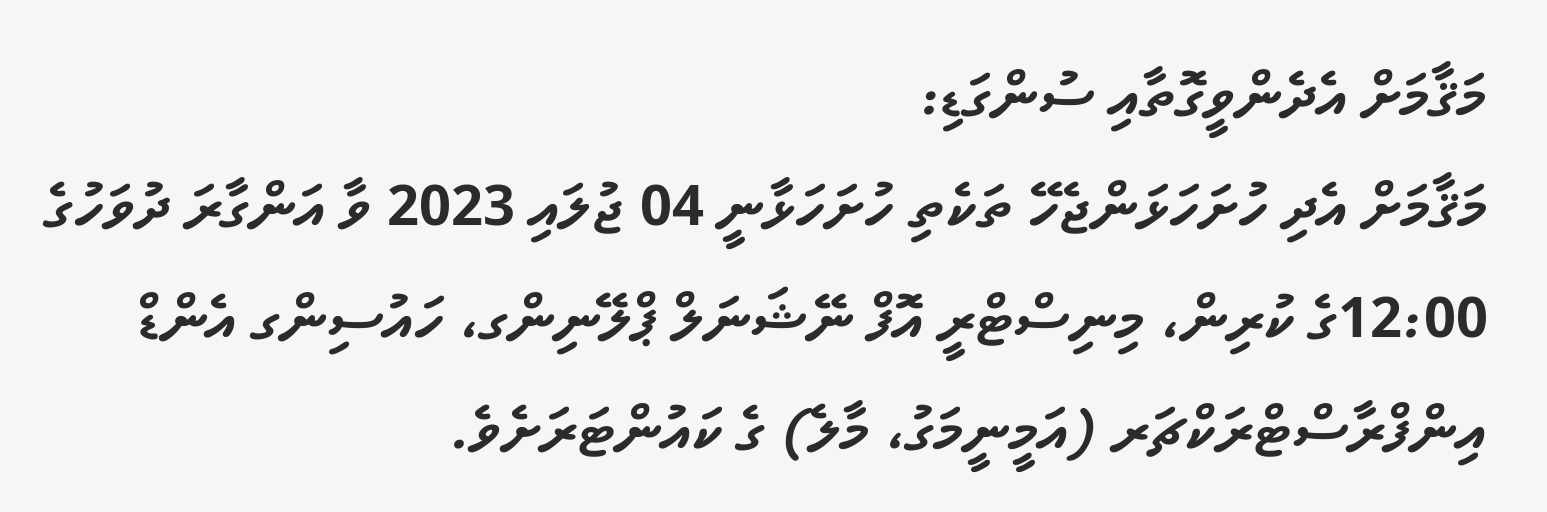މަޤާމަށް އެދެންވީގޮތާއި ސުންގަޑި:
މަޤާމަށް އެދި ހުށަހަޅަންޖެހޭ ތަކެތި ހުށަހަޅާނީ 04 ޖުލައި 2023 ވާ އަންގާރަ ދުވަހުގެ 12:00ގެ ކުރިން، މިނިސްޓްރީ އޮފް ނޭޝަނަލް ޕްލޭނިންގ، ހައުސިންގ އެންޑް އިންފްރާސްޓްރަކްޗަރ (އަމީނީމަގު، މާލެ) ގެ ކައުންޓަރަށެވެ.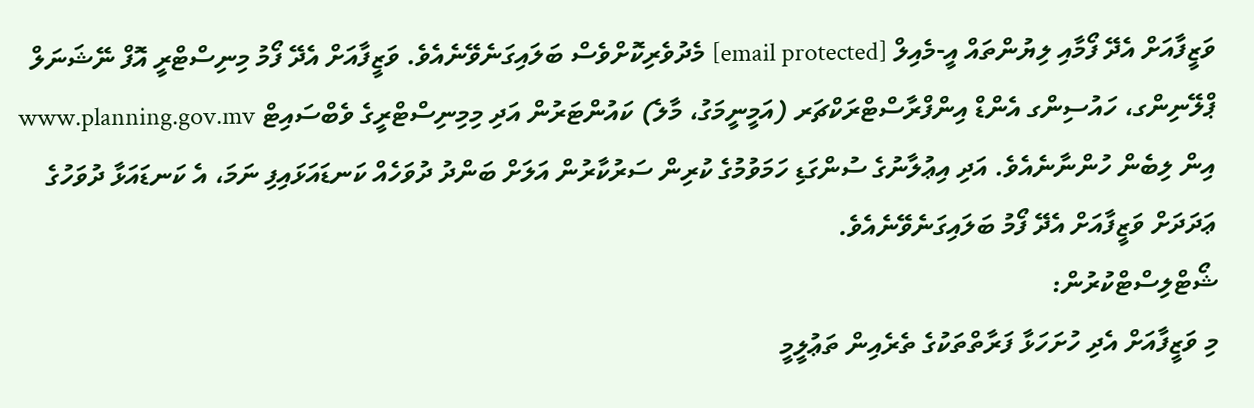ވަޒީފާއަށް އެދޭ ފޯމާއި ލިޔުންތައް އީ-މެއިލް [email protected] މެދުވެރިކޮށްވެސް ބަލައިގަނެވޭނެއެވެ. ވަޒީފާއަށް އެދޭ ފޯމު މިނިސްޓްރީ އޮފް ނޭޝަނަލް ޕްލޭނިންގ، ހައުސިންގ އެންޑް އިންފްރާސްޓްރަކްޗަރ (އަމީނީމަގު، މާލެ) ކައުންޓަރުން އަދި މިމިނިސްޓްރީގެ ވެބްސައިޓް www.planning.gov.mv އިން ލިބެން ހުންނާނެއެވެ. އަދި އިޢުލާނުގެ ސުންގަޑި ހަމަވުމުގެ ކުރިން ސަރުކާރުން އަލަށް ބަންދު ދުވަހެއް ކަނޑައަޅައިފި ނަމަ، އެ ކަނޑައަޅާ ދުވަހުގެ ޢަދަދަށް ވަޒީފާއަށް އެދޭ ފޯމު ބަލައިގަނެވޭނެއެވެ.
ޝޯޓްލިސްޓްކުރުން:
މި ވަޒީފާއަށް އެދި ހުށަހަޅާ ފަރާތްތަކުގެ ތެރެއިން ތަޢުލީމީ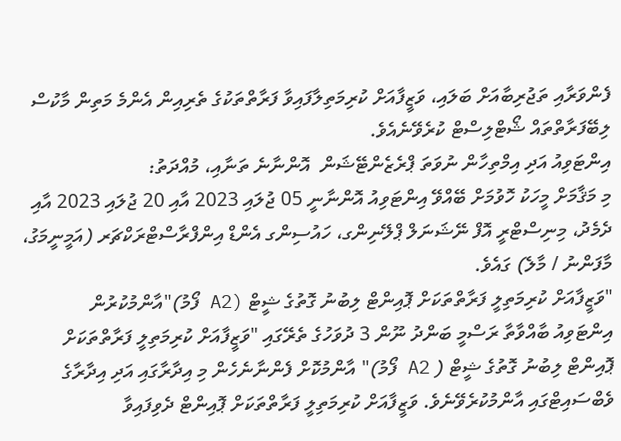ފެންވަރާއި ތަޖުރިބާއަށް ބަލައި، ވަޒީފާއަށް ކުރިމަތިލާފައިވާ ފަރާތްތަކުގެ ތެރިއިން އެންމެ މަތިން މާކުސް ލިބޭފަރާތްތައް ޝޯޓްލިސްޓް ކުރެވޭނެއެވެ.
އިންޓަވިއު އަދި އިމްތިހާން ނުވަތަ ޕްރެޒެންޓޭޝަން  އޮންނާނެ ތަނާއި، މުއްދަތު:
މި މަޤާމަށް މީހަކު ހޮވުމަށް ބޭއްވޭ އިންޓަވިއު އޮންނާނީ 05 ޖުލައި 2023 އާއި 20 ޖުލައި 2023 އާއި ދެމެދު، މިނިސްޓްރީ އޮފް ނޭޝަނަލް ޕްލޭނިންގ، ހައުސިންގ އެންޑް އިންފްރާސްޓްރަކްޗަރ (އަމީނީމަގު، މާފަންނު / މާލެ) ގައެވެ.
"ވަޒީފާއަށް ކުރިމަތިލީ ފަރާތްތަކަށް ޕޮއިންޓް ލިބުނު ގޮތުގެ ޝީޓް (A2 ފޯމު)"އާންމުކުރުން
އިންޓަވިއު ބާއްވާތާ ރަސްމީ ބަންދު ނޫން 3 ދުވަހުގެ ތެރޭގައި "ވަޒީފާއަށް ކުރިމަތިލީ ފަރާތްތަކަށް ޕޮއިންޓް ލިބުނު ގޮތުގެ ޝީޓް ( A2 ފޯމު)" އާންމުކޮށް ފެންނާނެހެން މި އިދާރާގައި އަދި އިދާރާގެ ވެބްސައިޓްގައި އާންމުކުރެވޭނެވެ. ވަޒީފާއަށް ކުރިމަތިލީ ފަރާތްތަކަށް ޕޮއިންޓް ދެވިފައިވާ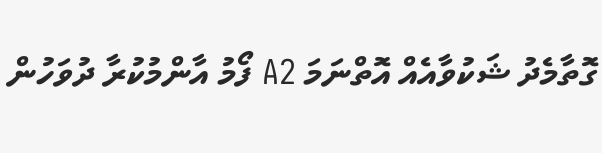ގޮތާމެދު ޝަކުވާއެއް އޮތްނަމަ A2 ފޯމު އާންމުކުރާ ދުވަހުން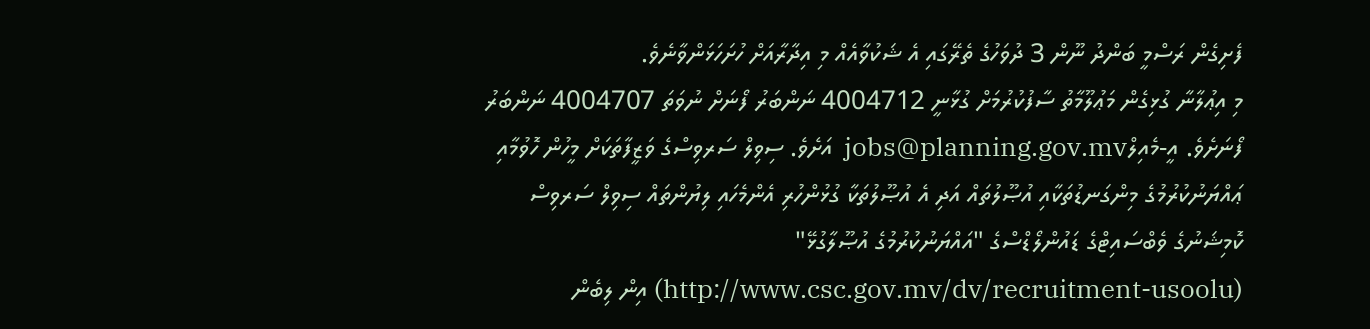ފެށިގެން ރަސްމީ ބަންދު ނޫން 3 ދުވަހުގެ ތެރޭގައި އެ ޝަކުވާއެއް މި އިދާރާއަށް ހުށަހަޅަންވާނެވެ.
މި އިޢުލާނާ ގުޅިގެން މަޢުލޫމާތު ސާފުކުރުމަށް ގުޅާނީ 4004712 ނަންބަރު ފޯނަށް ނުވަތަ 4004707 ނަންބަރު ފޯނަށެވެ. އީ-މެއިލްjobs@planning.gov.mv  އަށެވެ. ސިވިލް ސަރވިސްގެ ވަޒީފާތަކަށް މީހުން ހޮވުމާއި ޢައްޔަނުކުރުމުގެ މިންގަނޑުތަކާއި އުޞޫލުތައް އަދި އެ އުޞޫލުތަކާ ގުޅުންހުރި އެންމެހައި ލިޔުންތައް ސިވިލް ސަރވިސް ކޮމިޝަނުގެ ވެބްސައިޓްގެ ޑައުންލޯޑްސްގެ "އައްޔަނުކުރުމުގެ އުޞޫލާގުޅޭ" (http://www.csc.gov.mv/dv/recruitment-usoolu) އިން ލިބެން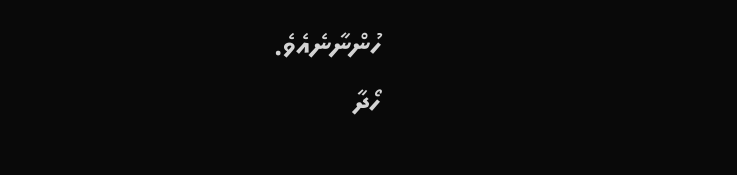ހުންނާނެއެވެ.
ހޯދާ